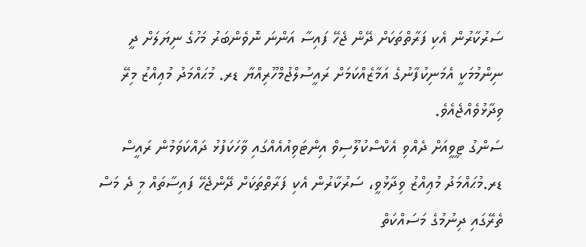ސަރުކާރުން އެކި ފަރާތްތަކަށް ދޭން ޖެހޭ ފައިސާ އަންނަ ނޮވެންބަރު މަހުގެ ނިޔަލަށް ދީ ނިންމުމަކީ އެމަނިކުފާނުގެ އަމާޒެއްކަމަށް ރައީސުލްޖުމްހޫރިއްޔާ ޑރ. މުޙައްމަދު މުޢިއްޒު މިރޭ ވިދާޅުވެއްޖެއެވެ.
ސަންގު ޓީވީއަށް ދެއްވި އެކްސްކުލޫސިވް އިންޓަވިއުއެއްގައި ވާހަކަފުޅު ދައްކަވަމުން ރައީސް ޑރ.މުޙައްމަދު މުޢިއްޒު ވިދާޅުވީ، ސަރުކާރުން އެކި ފަރާތްތަކަށް ދޭންޖެހޭ ފައިސާތައް މި ދެ މަސް ތެރޭގައި ދިނުމުގެ މަސައްކަތް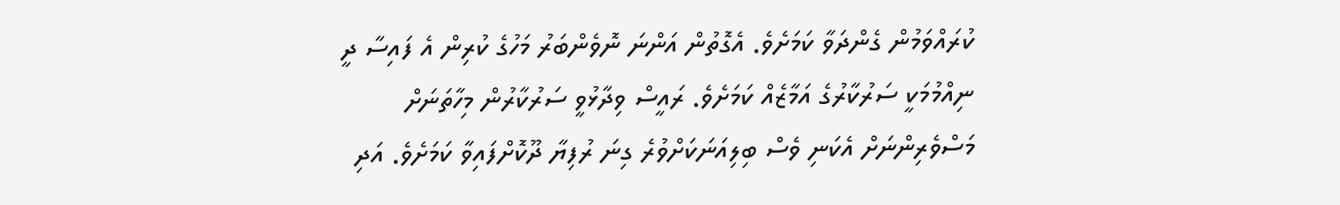ކުރައްވަމުން ގެންދަވާ ކަމަށެވެ. އެގޮތުން އަންނަ ނޮވެންބަރު މަހުގެ ކުރިން އެ ފައިސާ ދީ ނިއްމުމަކީ ސަރުކާރުގެ އަމާޒެއް ކަމަށެވެ. ރައީސް ވިދާޅުވީ ސަރުކާރުން މިހާތަނަށް މަސްވެރިންނަށް އެކަނި ވެސް ބިލިއަނަކަށްވުރެ ގިނަ ރުފިޔާ ދޫކޮށްފައިވާ ކަމަށެވެ. އަދި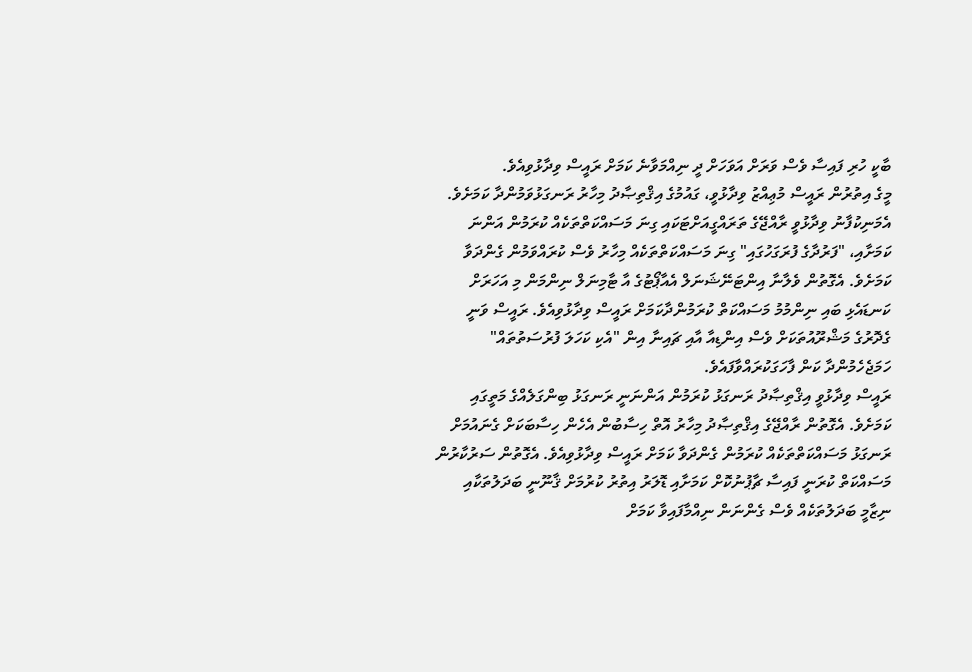ބާކީ ހުރި ފައިސާ ވެސް ވަރަށް އަވަހަށް ދީ ނިއްމަވާނެ ކަމަށް ރައީސް ވިދާޅުވިއެވެ.
މީގެ އިތުރުން ރައީސް މުޢިއްޒު ވިދާޅުވީ، ގައުމުގެ އިޤްތިޞާދު މިހާރު ރަނގަޅުވަމުންދާ ކަމަށެވެ. އެމަނިކުފާނު ވިދާޅުވީ ރާއްޖޭގެ ތަރައްގީއަށްޓަކައި ގިނަ މަސައްކަތްތަކެއް ކުރަމުން އަންނަ ކަމަށާއި، "ފަރުދާގެ ފުރަގަހުގައި" ގިނަ މަސައްކަތްތަކެއް މިހާރު ވެސް ކުރައްވަމުން ގެންދަވާ ކަމަށެވެ. އެގޮތުން ވެލާނާ އިންޓަނޭޝަނަލް އެއާޕޯޓުގެ އާ ޓާމިނަލް ނިންމަން މި އަހަރަށް ކަނޑައެޅި ބައި ނިންމުމު މަސައްކަތް ކުރަމުންދާކަމަށް ރައީސް ވިދާޅުވިއެވެ. ރައީސް ވަނީ ގެދޮރުގެ މަޝްރޫއުތަކަށް ވެސް އިންޑިއާ އާއި ޗައިނާ އިން "އެކި ކަހަލަ ފުރުސަތުތައް" ހަމަޖެހެމުންދާ ކަން ފާހަގަކުރައްވާފައެވެ.
ރައީސް ވިދާޅުވީ އިޤްތިޞާދު ރަނގަޅު ކުރަމުން އަންނަނީ ރަނގަޅު ބިންގަލެއްގެ މަތީގައި ކަމަށެވެ. އެގޮތުން ރާއްޖޭގެ އިޤްތިޞާދު މިހާރު އޮތް ހިސާބުން އެހެން ހިސާބަކަށް ގެނައުމަށް ރަނގަޅު މަސައްކަތްތަކެއް ކުރަމުން ގެންދަވާ ކަމަށް ރައީސް ވިދާޅުވިއެވެ. އެގޮތުން ސަރުކާރުން މަސައްކަތް ކުރަނީ ފައިސާ ޗާޕުނުކޮށް ކަމަށާއި ޑޮލަރު އިތުރު ކުރުމަށް ޤާނޫނީ ބަދަލުތަކާއި ނިޒާމީ ބަދަލުތަކެއް ވެސް ގެންނަން ނިއްމާފައިވާ ކަމަށް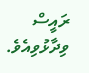ރައީސް ވިދާޅުވިއެވެ.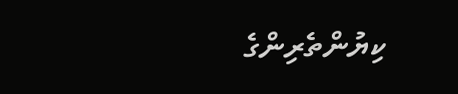ކިޔުންތެރިންގެ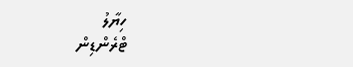ހިޔާލު
ޓްރެންޑިން